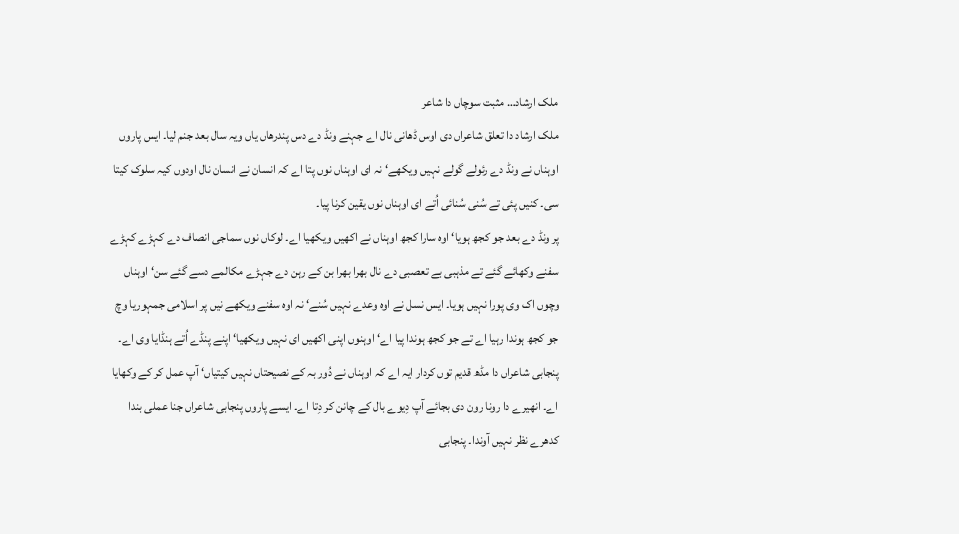ملک ارشاد… مثبت سوچاں دا شاعر
ملک ارشاد دا تعلق شاعراں دی اوس ڈھانی نال اے جہنے ونڈ دے دس پندرھاں یاں ویہ سال بعد جنم لیا۔ ایس پاروں اوہناں نے ونڈ دے رئولے گولے نہیں ویکھے‘ نہ ای اوہناں نوں پتا اے کہ انسان نے انسان نال اودوں کیہ سلوک کیتا سی۔ کنیں پئی تے سُنی سُنائی اُتے ای اوہناں نوں یقین کرنا پیا۔
پر ونڈ دے بعد جو کجھ ہویا‘ اوہ سارا کجھ اوہناں نے اکھیں ویکھیا اے۔ لوکاں نوں سماجی انصاف دے کہڑے کہڑے سفنے وکھائے گئے تے مذہبی بے تعصبی دے نال بھرا بھرا بن کے رہن دے جہڑے مکالمے دسے گئے سن‘ اوہناں وچوں اک وی پورا نہیں ہویا۔ ایس نسل نے اوہ وعدے نہیں سُنے‘ نہ اوہ سفنے ویکھے نیں پر اسلامی جمہوریا وچ جو کجھ ہوندا رہیا اے تے جو کجھ ہوندا پیا اے‘ اوہنوں اپنی اکھیں ای نہیں ویکھیا‘ اپنے پنڈے اُتے ہنڈایا وی اے۔ پنجابی شاعراں دا مڈھ قدیم توں کردار ایہ اے کہ اوہناں نے دُور بہ کے نصیحتاں نہیں کیتیاں‘ آپ عمل کر کے وکھایا اے۔ انھیرے دا رونا رون دی بجائے آپ دِیوے بال کے چانن کر دِتا اے۔ ایسے پاروں پنجابی شاعراں جنا عملی بندا کدھرے نظر نہیں آوندا۔ پنجابی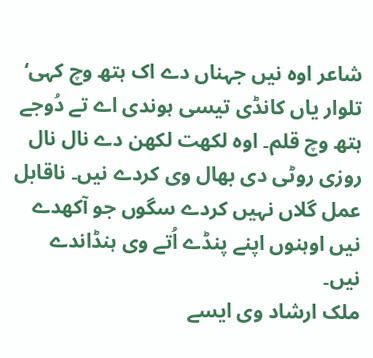شاعر اوہ نیں جہناں دے اک ہتھ وچ کہی‘ تلوار یاں کانڈی تیسی ہوندی اے تے دُوجے ہتھ وچ قلم۔ اوہ لکھت لکھن دے نال نال روزی روٹی دی بھال وی کردے نیں۔ ناقابل عمل گلاں نہیں کردے سگوں جو آکھدے نیں اوہنوں اپنے پنڈے اُتے وی ہنڈاندے نیں۔
ملک ارشاد وی ایسے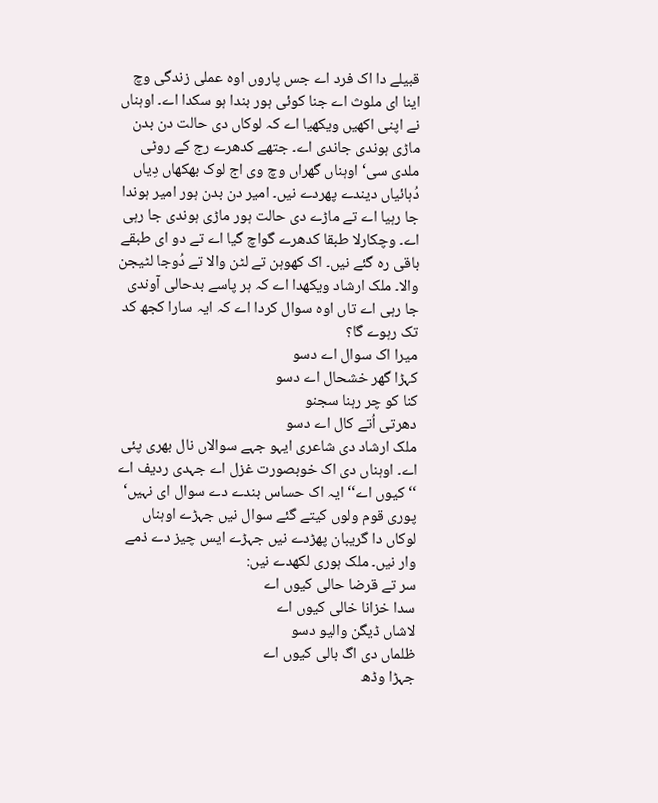قبیلے دا اک فرد اے جس پاروں اوہ عملی زندگی وچ اینا ای ملوث اے جنا کوئی ہور بندا ہو سکدا اے۔ اوہناں نے اپنی اکھیں ویکھیا اے کہ لوکاں دی حالت دن بدن ماڑی ہوندی جاندی اے۔ جتھے کدھرے رج کے روٹی ملدی سی‘ اوہناں گھراں وچ وی اج لوک بھکھاں دِیاں دُہائیاں دیندے پھردے نیں۔ امیر دن بدن ہور امیر ہوندا جا رہیا اے تے ماڑے دی حالت ہور ماڑی ہوندی جا رہی اے۔ وچکارلا طبقا کدھرے گواچ گیا اے تے دو ای طبقے باقی رہ گئے نیں۔ اک کھوہن تے لٹن والا تے دُوجا لٹیجن والا۔ ملک ارشاد ویکھدا اے کہ ہر پاسے بدحالی آوندی جا رہی اے تاں اوہ سوال کردا اے کہ ایہ سارا کجھ کد تک رہوے گا؟
میرا اک سوال اے دسو
کہڑا گھر خشحال اے دسو
کنا کو چر رہنا سجنو
دھرتی اُتے کال اے دسو
ملک ارشاد دی شاعری ایہو جہے سوالاں نال بھری پئی اے۔ اوہناں دی اک خوبصورت غزل اے جہدی ردیف اے ‘‘کیوں اے‘‘ ایہ اک حساس بندے دے سوال ای نہیں‘ پوری قوم ولوں کیتے گئے سوال نیں جہڑے اوہناں لوکاں دا گریبان پھڑدے نیں جہڑے ایس چیز دے ذمے وار نیں۔ ملک ہوری لکھدے نیں:
سر تے قرضا حالی کیوں اے
سدا خزانا خالی کیوں اے
لاشاں ڈیگن والیو دسو
ظلماں دی اگ بالی کیوں اے
جہڑا وڈھ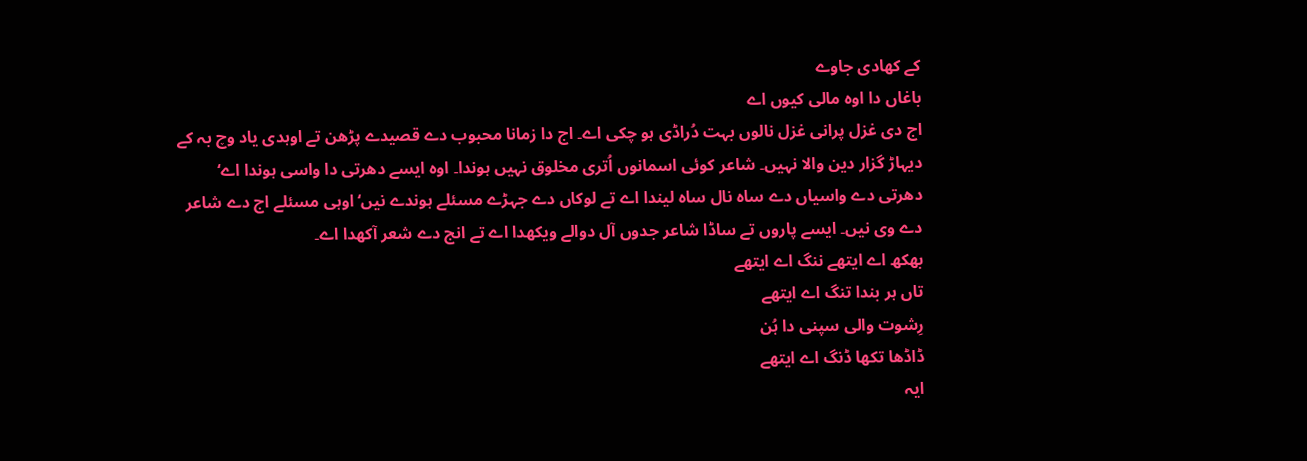کے کھادی جاوے
باغاں دا اوہ مالی کیوں اے
اج دی غزل پرانی غزل نالوں بہت دُراڈی ہو چکی اے۔ اج دا زمانا محبوب دے قصیدے پڑھن تے اوہدی یاد وچ بہ کے دیہاڑ گزار دین والا نہیں۔ شاعر کوئی اسمانوں اُتری مخلوق نہیں ہوندا۔ اوہ ایسے دھرتی دا واسی ہوندا اے‘ دھرتی دے واسیاں دے ساہ نال ساہ لیندا اے تے لوکاں دے جہڑے مسئلے ہوندے نیں‘ اوہی مسئلے اج دے شاعر دے وی نیں۔ ایسے پاروں تے ساڈا شاعر جدوں آل دوالے ویکھدا اے تے انج دے شعر آکھدا اے۔
بھکھ اے ایتھے ننگ اے ایتھے
تاں ہر بندا تنگ اے ایتھے
رِشوت والی سپنی دا ہُن
ڈاڈھا تکھا ڈنگ اے ایتھے
ایہ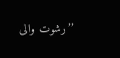’’رشوت والی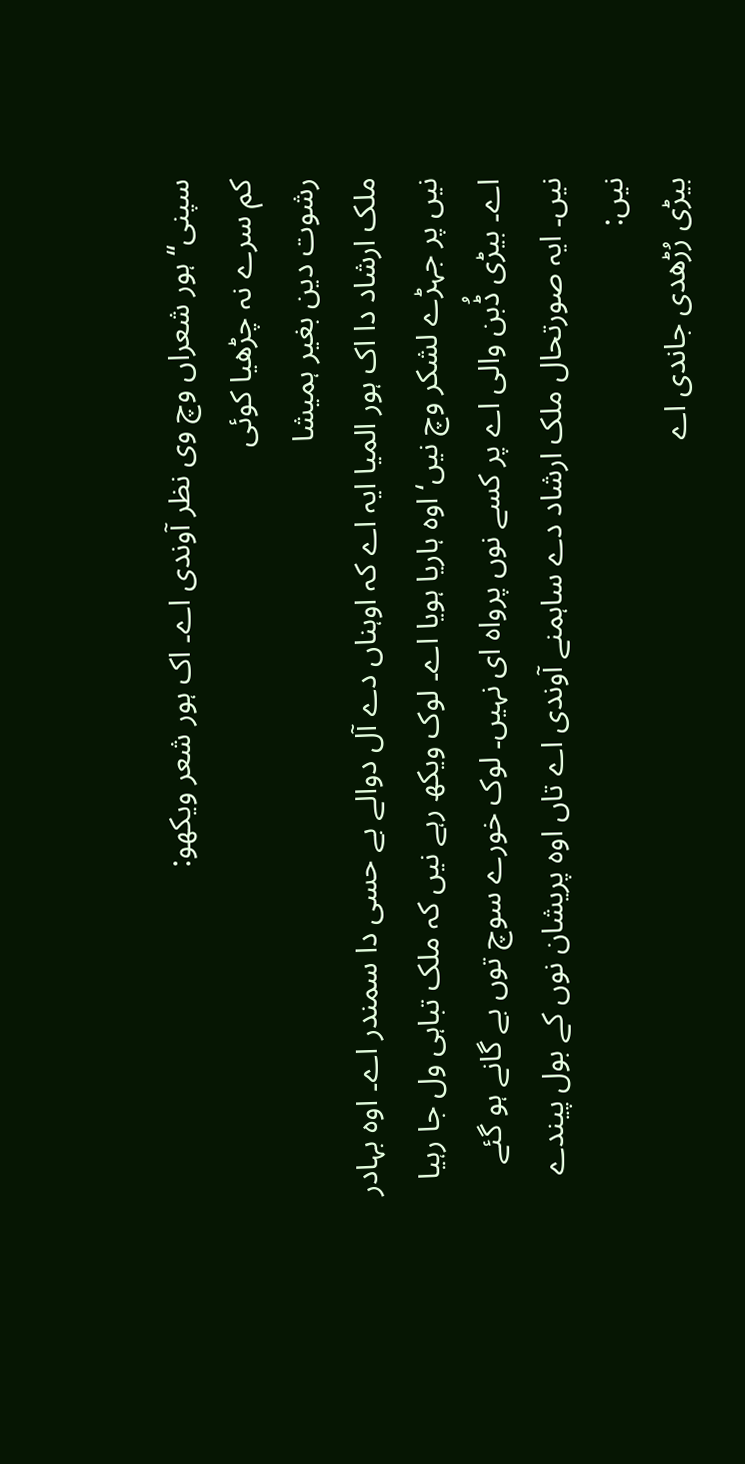سپنی‘‘ ہور شعراں وچ وی نظر آوندی اے۔ اک ہور شعر ویکھو:
کم سرے نہ چڑھیا کوئی
رشوت دین بغیر ہمیشا
ملک ارشاد دا اک ہور المیا ایہ اے کہ اوہناں دے آل دوالے بے حسی دا سمندر اے۔ اوہ بہادر نیں پر جہڑے لشکر وچ نیں‘ اوہ ہاریا ہویا اے۔ لوک ویکھ رہے نیں کہ ملک تباہی ول جا رہیا اے۔ بیڑی ڈُبن والی اے پر کسے نوں پرواہ ای نہیں۔ لوک خورے سوچ توں بے گانے ہو گئے نیں۔ ایہ صورتحال ملک ارشاد دے ساہمنے آوندی اے تاں اوہ پریشان نوں کے بول پیندے نیں:
بیڑی رُڑھدی جاندی اے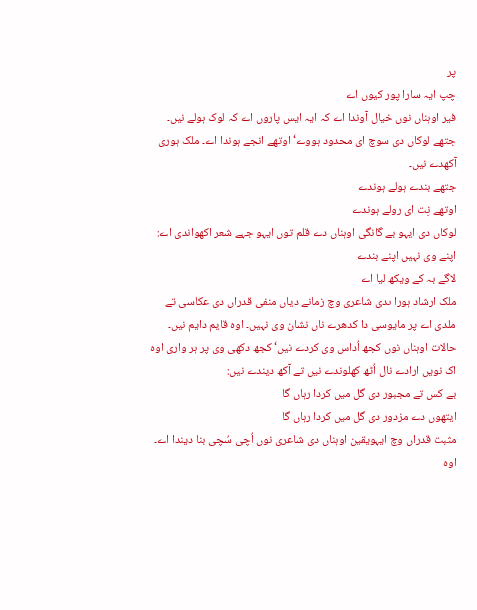پر
چپ ایہ سارا پور کیوں اے
فیر اوہناں نوں خیال آوندا اے کہ ایہ ایس پاروں اے کہ لوک ہولے نیں۔ جتھے لوکاں دی سوچ ای محدود ہووے‘ اوتھے انجے ہوندا اے۔ ملک ہوری آکھدے نیں۔
جتھے بندے ہولے ہوندے
اوتھے نِت ای رولے ہوندے
لوکاں دی ایہو بے گانگی اوہناں دے قلم توں ایہو جہے شعر اکھواندی اے:
اپنے وی نہیں اپنے بندے
لاگے بہ کے ویکھ لیا اے
ملک ارشاد ہورا ںدی شاعری وچ زمانے دیاں منفی قدراں دی عکاسی تے ملدی اے پر مایوسی دا کدھرے ناں نشان وی نہیں۔ اوہ قایم دایم نیں۔ حالات اوہناں نوں کجھ اُداس وی کردے نیں‘ کجھ دکھی وی پر ہر واری اوہ اک نویں ارادے نال اُٹھ کھلوندے نیں تے آکھ دیندے نیں:
بے کس تے مجبور دی گل میں کردا رہاں گا
ایتھوں دے مزدور دی گل میں کردا رہاں گا
مثبت قدراں وچ ایہویقین اوہناں دی شاعری نوں اُچی سُچی بنا دیندا اے۔ اوہ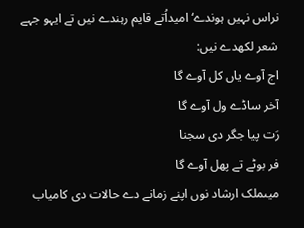نراس نہیں ہوندے‘ امیداُتے قایم رہندے نیں تے ایہو جہے شعر لکھدے نیں:
اج آوے یاں کل آوے گا
آخر ساڈے ول آوے گا
رَت پیا جگر دی سجنا
فر بوٹے تے پھل آوے گا
میںملک ارشاد نوں اپنے زمانے دے حالات دی کامیاب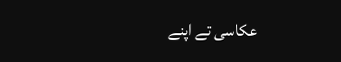عکاسی تے اپنے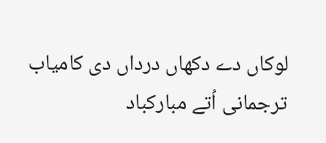لوکاں دے دکھاں درداں دی کامیاب ترجمانی اُتے مبارکباد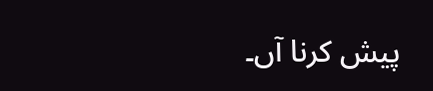پیش کرنا آں۔